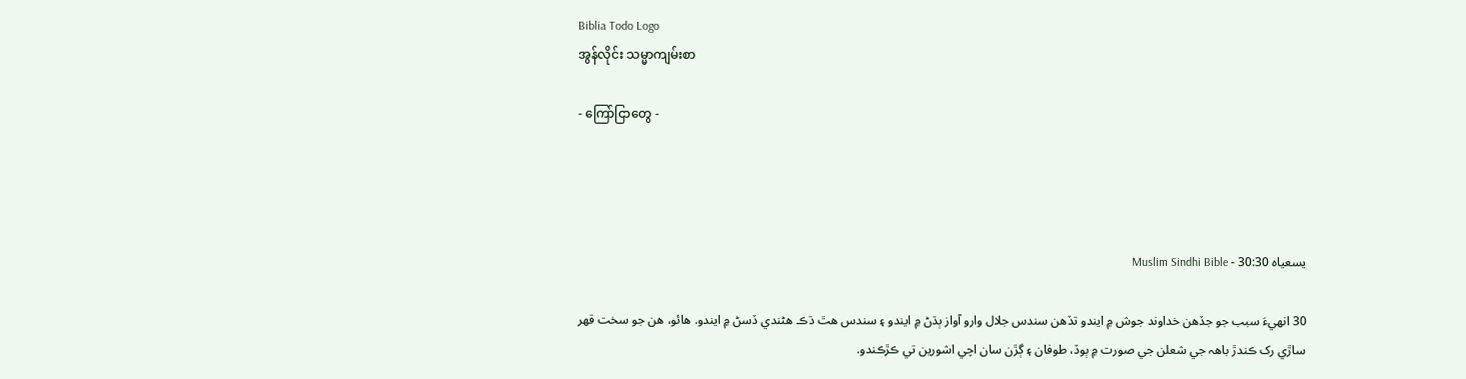Biblia Todo Logo
အွန်လိုင်း သမ္မာကျမ်းစာ

- ကြော်ငြာတွေ -




يسعياہ 30:30 - Muslim Sindhi Bible

30 انهيءَ سبب جو جڏهن خداوند جوش ۾ ايندو تڏهن سندس جلال وارو آواز ٻڌڻ ۾ ايندو ۽ سندس هٿ ڌڪ هڻندي ڏسڻ ۾ ايندو. هائو، هن جو سخت قهر ساڙي رک ڪندڙ باهہ جي شعلن جي صورت ۾ ٻوڏ، طوفان ۽ ڳڙن سان اچي اشورين تي ڪڙڪندو.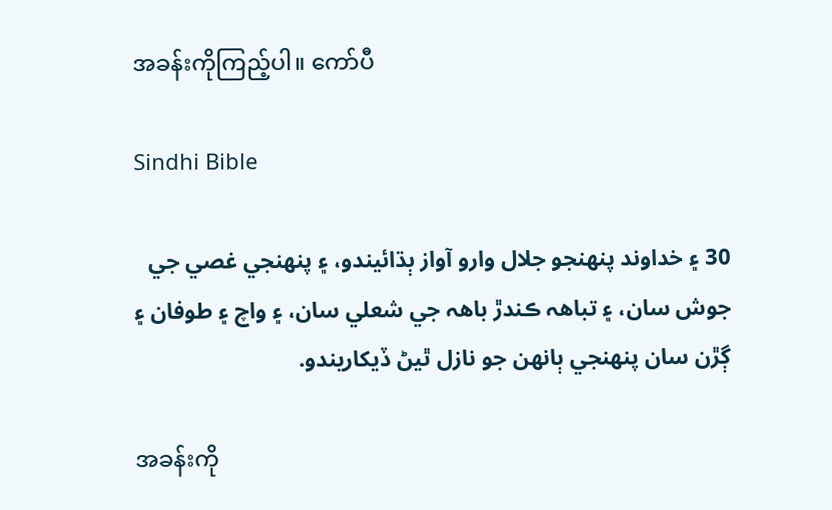အခန်းကိုကြည့်ပါ။ ကော်ပီ

Sindhi Bible

30 ۽ خداوند پنهنجو جلال وارو آواز ٻڌائيندو، ۽ پنهنجي غصي جي جوش سان، ۽ تباهہ ڪندڙ باهہ جي شعلي سان، ۽ واچ ۽ طوفان ۽ ڳڙن سان پنهنجي ٻانهن جو نازل ٿيڻ ڏيکاريندو.

အခန်းကို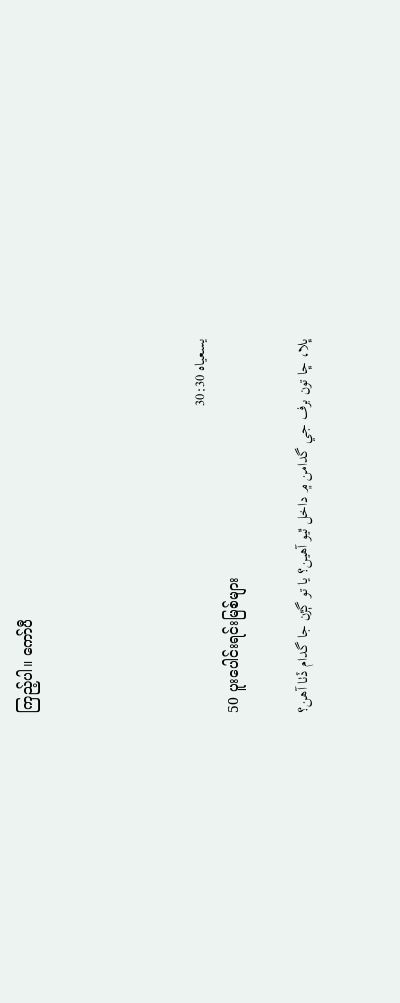ကြည့်ပါ။ ကော်ပီ




يسعياہ 30:30
50 ပူးပေါင်းရင်းမြစ်များ

ڀلا، ڇا تون برف جي گدامن ۾ داخل ٿيو آهين؟ يا تو ڳڙن جا گدام ڏٺا آهن؟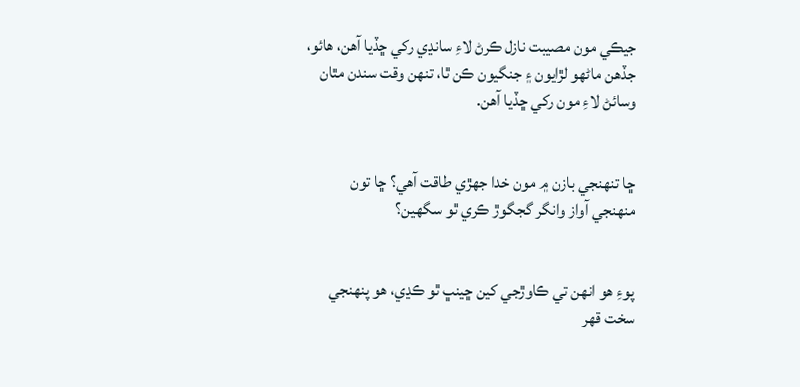جيڪي مون مصيبت نازل ڪرڻ لاءِ سانڍي رکي ڇڏيا آهن، هائو، جڏهن ماڻهو لڙايون ۽ جنگيون ڪن ٿا، تنهن وقت سندن مٿان وسائڻ لاءِ مون رکي ڇڏيا آهن.


ڇا تنهنجي بازن ۾ مون خدا جهڙي طاقت آهي؟ ڇا تون منهنجي آواز وانگر گجگوڙ ڪري ٿو سگھين؟


پوءِ هو انهن تي ڪاوڙجي کين ڇينڀ ٿو ڪڍي، هو پنهنجي سخت قهر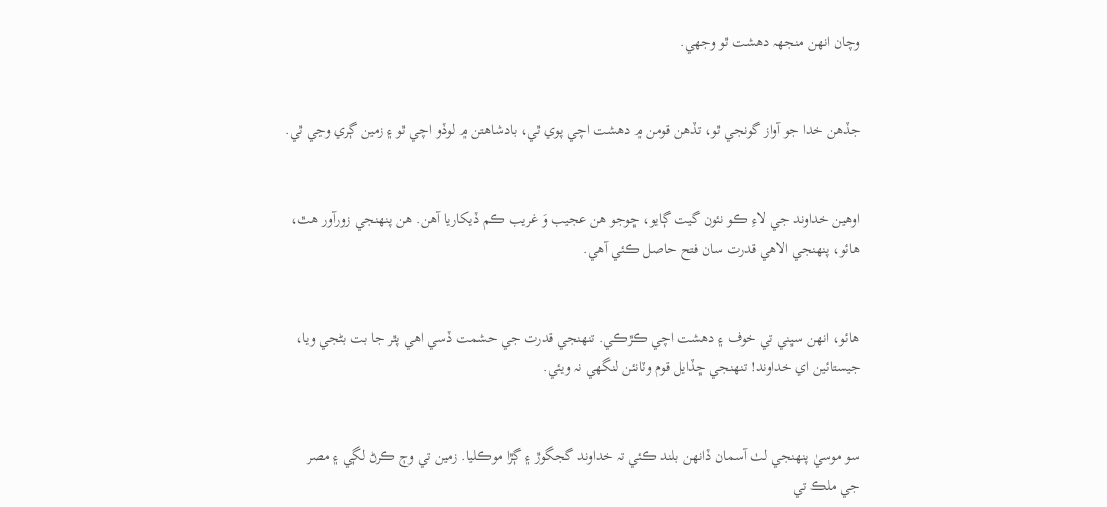وچان انهن منجھہ دهشت ٿو وجھي.


جڏهن خدا جو آواز گونجي ٿو، تڏهن قومن ۾ دهشت اچي پوي ٿي، بادشاهتن ۾ لوڏو اچي ٿو ۽ زمين ڳري وڃي ٿي.


اوهين خداوند جي لاءِ ڪو نئون گيت ڳايو، ڇوجو هن عجيب وَ غريب ڪم ڏيکاريا آهن. هن پنهنجي زورآور هٿ، هائو، پنهنجي الاهي قدرت سان فتح حاصل ڪئي آهي.


هائو، انهن سڀني تي خوف ۽ دهشت اچي ڪڙڪي. تنهنجي قدرت جي حشمت ڏسي اهي پٿر جا بت بڻجي ويا، جيستائين اي خداوند! تنهنجي ڇڏايل قوم وٽانئن لنگھي نہ ويئي.


سو موسيٰ پنهنجي لٺ آسمان ڏانهن بلند ڪئي تہ خداوند گجگوڙ ۽ ڳڙا موڪليا. زمين تي وڄ ڪرڻ لڳي ۽ مصر جي ملڪ تي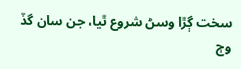سخت ڳڙا وسڻ شروع ٿيا، جن سان گڏ وڄ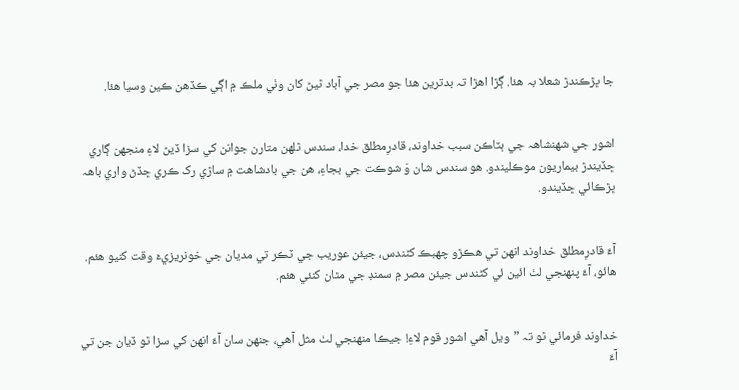جا ڀڙڪندڙ شعلا بہ هئا. ڳڙا اهڙا تہ بدترين هئا جو مصر جي آباد ٿيڻ کان وٺي ملڪ ۾ اڳي ڪڏهن ڪين وسيا هئا.


اشور جي شهنشاهہ جي ٻٽاڪن سبب خداوند، قادرِمطلق خدا، سندس ٿلهن متارن جوانن کي سزا ڏيڻ لاءِ منجھن ڳاري ڇڏيندڙ بيماريون موڪليندو. هو سندس شان وَ شوڪت جي بجاءِ، هن جي بادشاهت ۾ ساڙي رک ڪري ڇڏڻ واري باهہ ڀڙڪائي ڇڏيندو.


آءٌ قادرِمطلق خداوند انهن تي هڪڙو چهبڪ کڻندس، جيئن عوريب جي ٽڪر تي مديان جي خونريزيءَ وقت کنيو هئم. هائو، آءٌ پنهنجي لٺ ائين ئي کڻندس جيئن مصر ۾ سمنڊ جي مٿان کنئي هئم.


خداوند فرمائي ٿو تہ ”ويل آهي اشور قوم لاءِ! جيڪا منهنجي لٺ مثل آهي، جنهن سان آءٌ انهن کي سزا ٿو ڏيان جن تي آءٌ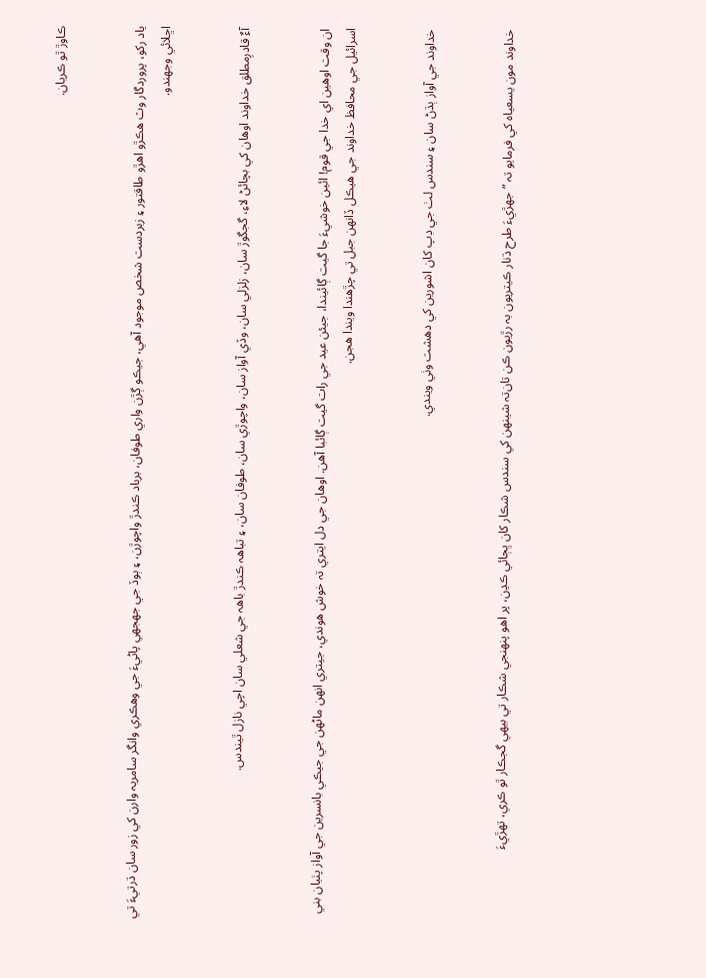ڪاوڙ ٿو ڪريان.


ياد رکو، پروردگار وٽ هڪڙو اهڙو طاقتور ۽ زبردست شخص موجود آهي، جيڪو ڳڙن واري طوفان، برباد ڪندڙ واچوڙن، ۽ ٻوڏ جي جھجھي پاڻيءَ جي وهڪري وانگر سامريہ وارن کي زور سان ڌرتيءَ تي اڇلائي وجھندو.


آءٌ قادرِمطلق خداوند اوهان کي بچائڻ لاءِ، گجگوڙ سان، زلزلي سان، وڏي آواز سان، واچوڙي سان، طوفان سان، ۽ تباهہ ڪندڙ باهہ جي شعلي سان اچي نازل ٿيندس.


ان وقت اوهين اي خدا جي قوم! ائين خوشيءَ جا گيت ڳائيندا، جيئن عيد جي رات گيت ڳائبا آهن. اوهان جي دل ايتري تہ خوش هوندي، جيتري انهن ماڻهن جي جيڪي بانسرين جي آواز پٺيان بني اسرائيل جي محافظ خداوند جي هيڪل ڏانهن جبل تي چڙهندا ويندا هجن.


خداوند جي آواز ٻڌڻ سان ۽ سندس لٺ جي ڊپ کان اشورين کي دهشت وٺي ويندي.


خداوند مون يسعياہ کي فرمايو تہ ”جهڙيءَ طرح ڌنار ڪيتريون بہ رڙيون ڪن تان‌تہ شينهن کي سندس شڪار کان ڀڄائي ڪڍن، پر اهو پنهنجي شڪار تي بيهي گجڪار ٿو ڪري، تهڙيءَ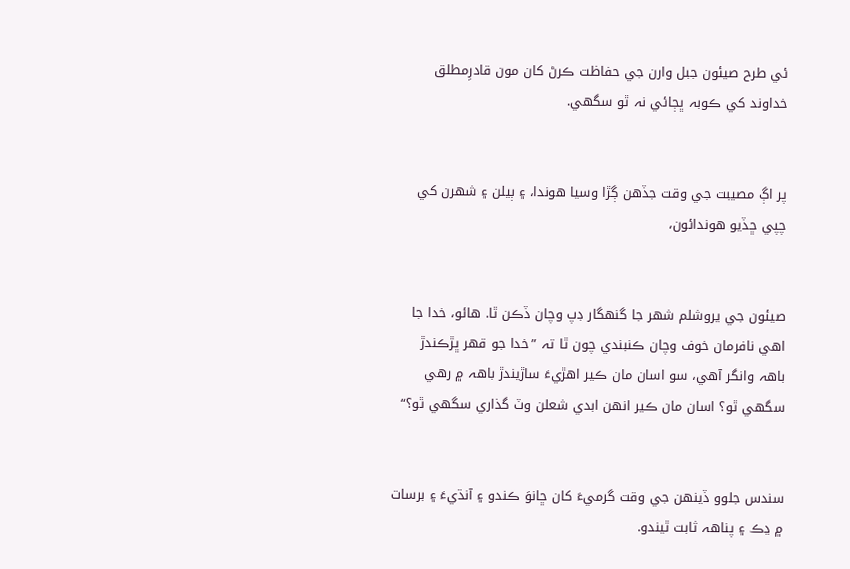ئي طرح صيئون جبل وارن جي حفاظت ڪرڻ کان مون قادرِمطلق خداوند کي ڪوبہ ڀڄائي نہ ٿو سگھي.


پر اڳ مصيبت جي وقت جڏهن ڳڙا وسيا هوندا، ۽ ٻيلن ۽ شهرن کي چپي ڇڏيو هوندائون،


صيئون جي يروشلم شهر جا گنهگار ڊپ وچان ڏڪن ٿا. هائو، خدا جا اهي نافرمان خوف وچان ڪنبندي چون ٿا تہ ”خدا جو قهر ڀڙڪندڙ باهہ وانگر آهي، سو اسان مان ڪير اهڙيءَ ساڙيندڙ باهہ ۾ رهي سگھي ٿو؟ اسان مان ڪير انهن ابدي شعلن وٽ گذاري سگھي ٿو؟“


سندس جلوو ڏينهن جي وقت گرميءَ کان ڇانوَ ڪندو ۽ آنڌيءَ ۽ برسات ۾ ڍڪ ۽ پناهہ ثابت ٿيندو.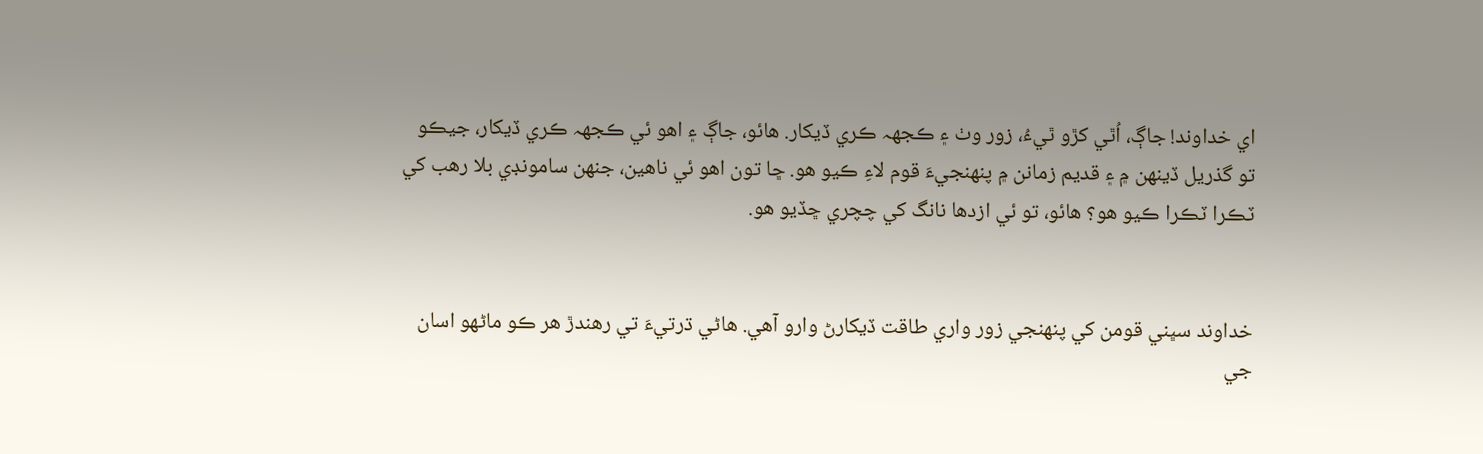اي خداوند! جاڳ، اُٿي کڙو ٿيءُ، زور وٺ ۽ ڪجھہ ڪري ڏيکار. هائو، جاڳ ۽ اهو ئي ڪجھہ ڪري ڏيکار، جيڪو تو گذريل ڏينهن ۾ ۽ قديم زمانن ۾ پنهنجيءَ قوم لاءِ ڪيو هو. ڇا تون اهو ئي ناهين، جنهن سامونڊي بلا رهب کي ٽڪرا ٽڪرا ڪيو هو؟ هائو، تو ئي ازدها نانگ کي چچري ڇڏيو هو.


خداوند سڀني قومن کي پنهنجي زور واري طاقت ڏيکارڻ وارو آهي. هاڻي ڌرتيءَ تي رهندڙ هر ڪو ماڻهو اسان جي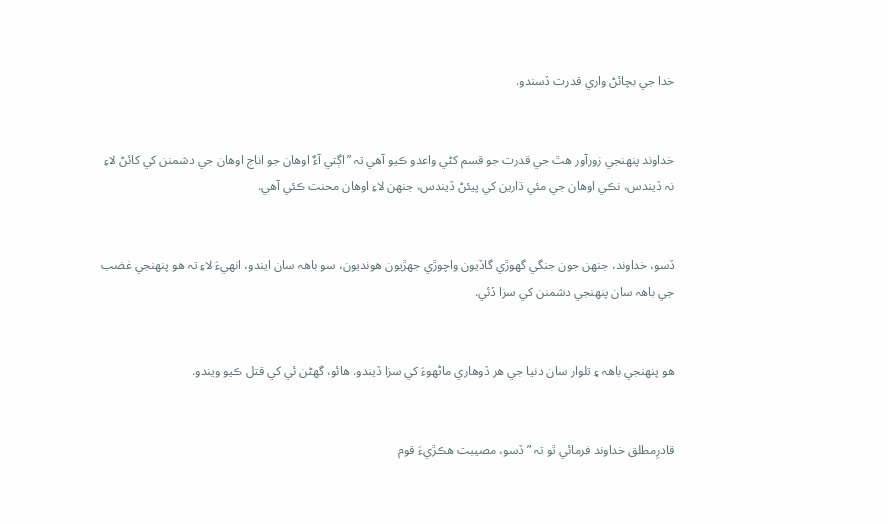خدا جي بچائڻ واري قدرت ڏسندو.


خداوند پنهنجي زورآور هٿ جي قدرت جو قسم کڻي واعدو ڪيو آهي تہ ”اڳتي آءٌ اوهان جو اناج اوهان جي دشمنن کي کائڻ لاءِ نہ ڏيندس، نڪي اوهان جي مئي ڌارين کي پيئڻ ڏيندس، جنهن لاءِ اوهان محنت ڪئي آهي.


ڏسو، خداوند، جنهن جون جنگي گھوڙي گاڏيون واچوڙي جهڙيون هونديون، سو باهہ سان ايندو، انهيءَ لاءِ تہ هو پنهنجي غضب جي باهہ سان پنهنجي دشمنن کي سزا ڏئي.


هو پنهنجي باهہ ۽ تلوار سان دنيا جي هر ڏوهاري ماڻهوءَ کي سزا ڏيندو. هائو، گھڻن ئي کي قتل ڪيو ويندو.


قادرِمطلق خداوند فرمائي ٿو تہ ”ڏسو، مصيبت هڪڙيءَ قوم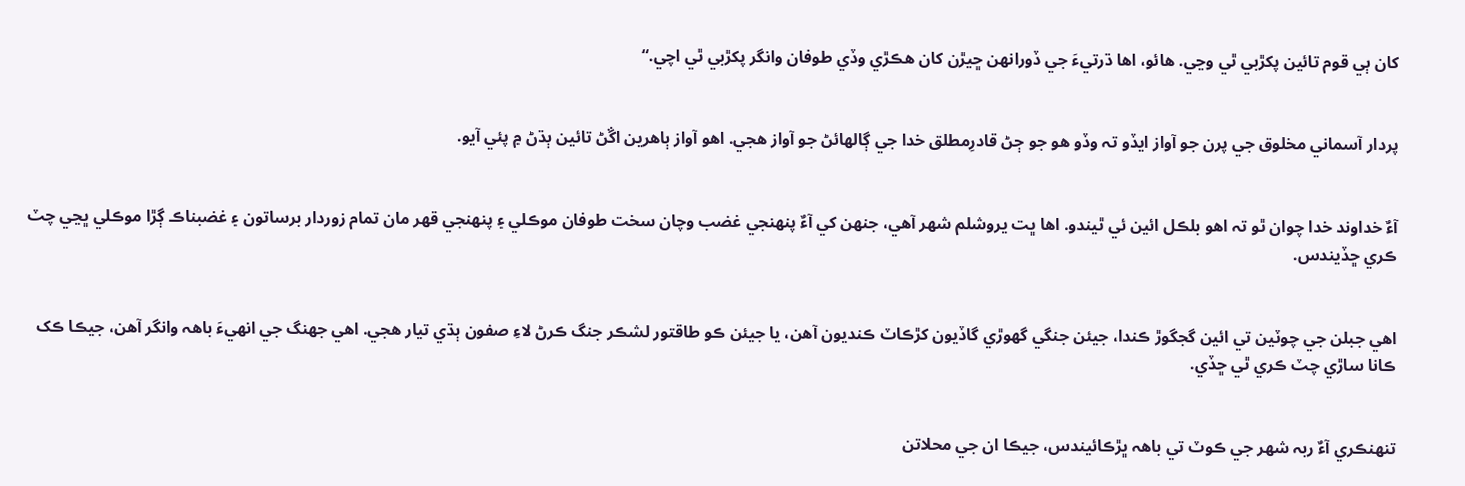کان ٻي قوم تائين پکڙبي ٿي وڃي. هائو، اها ڌرتيءَ جي ڏورانهن ڇيڙن کان هڪڙي وڏي طوفان وانگر پکڙبي ٿي اچي.“


پردار آسماني مخلوق جي پرن جو آواز ايڏو تہ وڏو هو جو ڄڻ قادرِمطلق خدا جي ڳالهائڻ جو آواز هجي. اهو آواز ٻاهرين اڱڻ تائين ٻڌڻ ۾ پئي آيو.


آءٌ خداوند خدا چوان ٿو تہ اهو بلڪل ائين ئي ٿيندو. اها ڀت يروشلم شهر آهي، جنهن کي آءٌ پنهنجي غضب وچان سخت طوفان موڪلي ۽ پنهنجي قهر مان تمام زوردار برساتون ۽ غضبناڪ ڳڙا موڪلي ڀڃي چٽ ڪري ڇڏيندس.


اهي جبلن جي چوٽين تي ائين گجگوڙ ڪندا، جيئن جنگي گھوڙي گاڏيون کڙڪاٽ ڪنديون آهن، يا جيئن ڪو طاقتور لشڪر جنگ ڪرڻ لاءِ صفون ٻڌي تيار هجي. اهي جھنگ جي انهيءَ باهہ وانگر آهن، جيڪا ڪک ڪانا ساڙي چٽ ڪري ٿي ڇڏي.


تنهنڪري آءٌ ربہ شهر جي ڪوٽ تي باهہ ڀڙڪائيندس، جيڪا ان جي محلاتن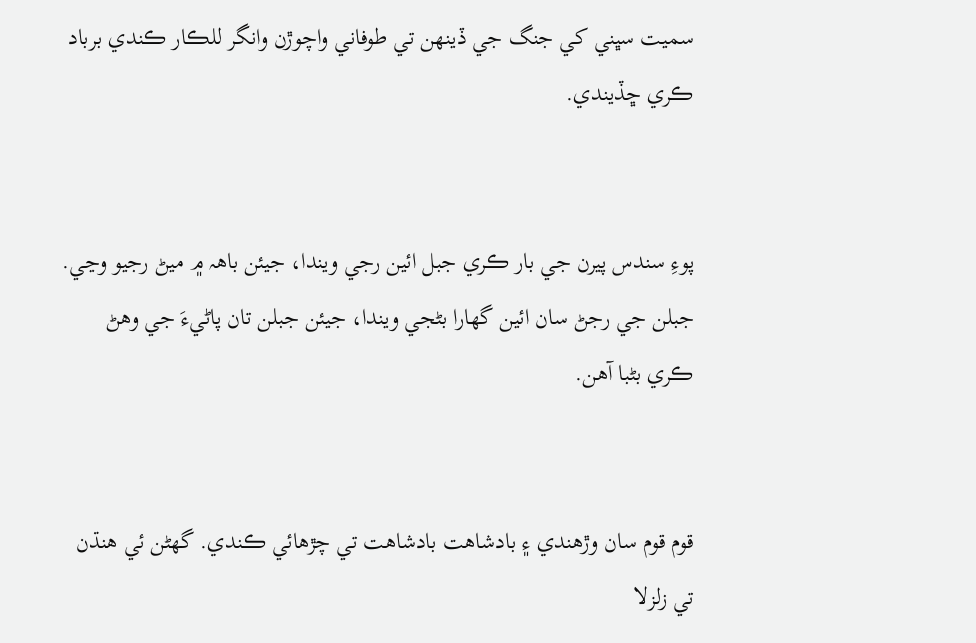سميت سڀني کي جنگ جي ڏينهن تي طوفاني واچوڙن وانگر للڪار ڪندي برباد ڪري ڇڏيندي.


پوءِ سندس پيرن جي بار ڪري جبل ائين رجي ويندا، جيئن باهہ ۾ ميڻ رجيو وڃي. جبلن جي رجڻ سان ائين گھارا بڻجي ويندا، جيئن جبلن تان پاڻيءَ جي وهڻ ڪري بڻبا آهن.


قوم قوم سان وڙهندي ۽ بادشاهت بادشاهت تي چڙهائي ڪندي. گھڻن ئي هنڌن تي زلزلا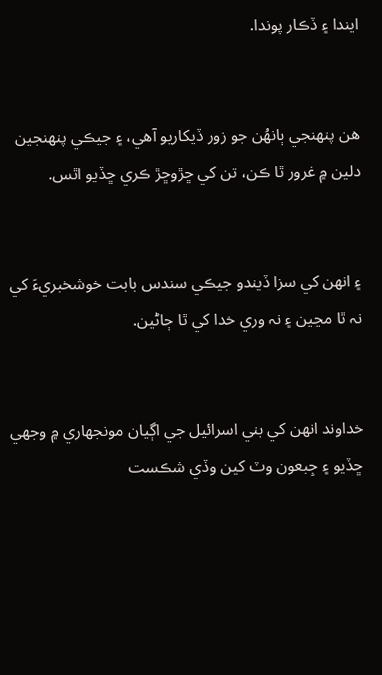ايندا ۽ ڏڪار پوندا.


هن پنهنجي ٻانهُن جو زور ڏيکاريو آهي، ۽ جيڪي پنهنجين دلين ۾ غرور ٿا ڪن، تن کي ڇڙوڇڙ ڪري ڇڏيو اٿس.


۽ انهن کي سزا ڏيندو جيڪي سندس بابت خوشخبريءَ کي نہ ٿا مڃين ۽ نہ وري خدا کي ٿا ڄاڻين.


خداوند انهن کي بني اسرائيل جي اڳيان مونجھاري ۾ وجھي ڇڏيو ۽ جِبعون وٽ کين وڏي شڪست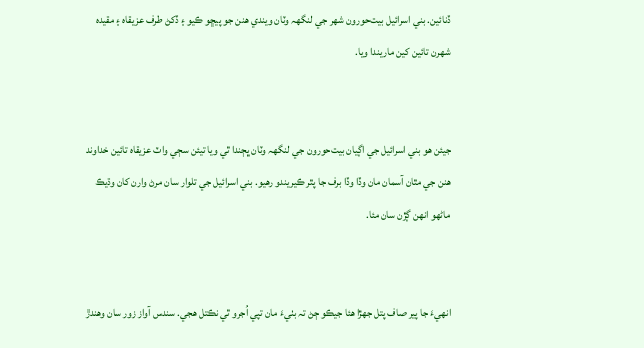ڏنائين. بني اسرائيل بيت‌حورون شهر جي لنگھہ وٽان ويندي هنن جو پيڇو ڪيو ۽ ڏکڻ طرف عزيقاہ ۽ مقيدہ شهرن تائين کين ماريندا ويا.


جيئن هو بني اسرائيل جي اڳيان بيت‌حورون جي لنگھہ وٽان ڀڄندا ٿي ويا تيئن سڄي واٽ عزيقاہ تائين خداوند هنن جي مٿان آسمان مان وڏا وڏا برف جا پٿر ڪيريندو رهيو. بني اسرائيل جي تلوار سان مرڻ وارن کان وڌيڪ ماڻهو انهن ڳڙن سان مئا.


انهيءَ جا پير صاف پتل جهڙا هئا جيڪو ڄڻ تہ بٺيءَ مان تپي اُجرو ٿي نڪتل هجي. سندس آواز زور سان وهندڙ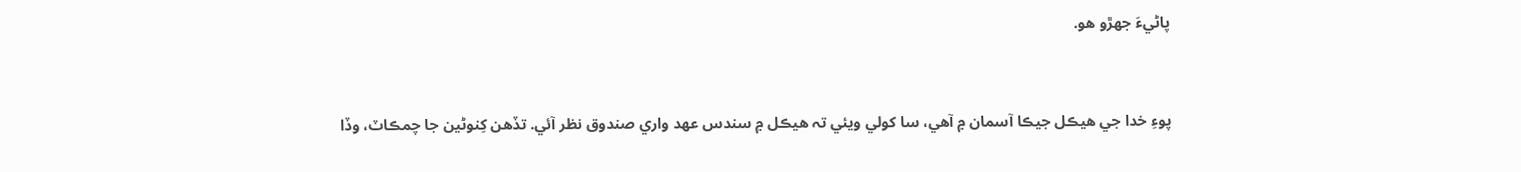پاڻيءَ جهڙو هو.


پوءِ خدا جي هيڪل جيڪا آسمان ۾ آهي، سا کولي ويئي تہ هيڪل ۾ سندس عهد واري صندوق نظر آئي. تڏهن کِنوڻين جا چمڪاٽ، وڏا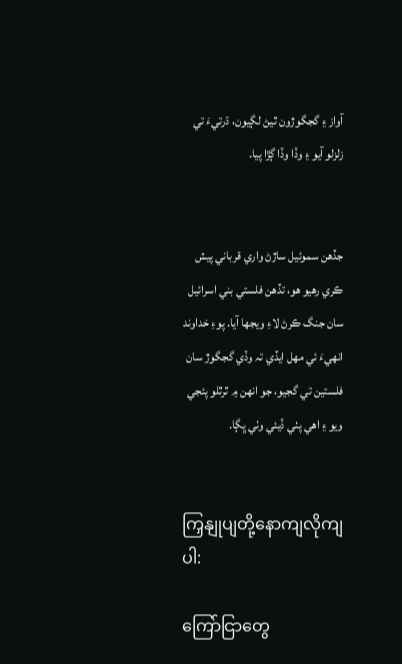آواز ۽ گجگوڙون ٿيڻ لڳيون، ڌرتيءَ تي زلزلو آيو ۽ وڏا وڏا ڳڙا پيا.


جڏهن سموئيل ساڙڻ واري قرباني پيش ڪري رهيو هو، تڏهن فلستي بني اسرائيل سان جنگ ڪرڻ لاءِ ويجھا آيا. پوءِ خداوند انهيءَ ئي مهل ايڏي تہ وڏي گجگوڙ سان فلستين تي گجيو، جو انهن ۾ ٿرٿلو پئجي ويو ۽ اهي پٺي ڏيئي وٺي ڀڳا.


ကြှနျုပျတို့နောကျလိုကျပါ:

ကြော်ငြာတွေ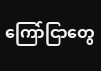ကြော်ငြာတွေ